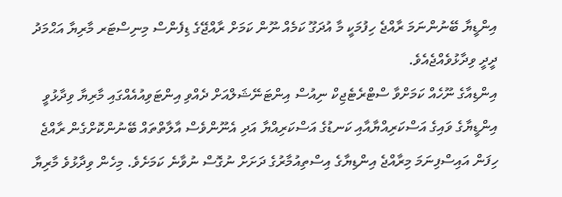އިންޑީޔާ ބޭނުންނަމަ ރާއްޖެ ހިފުމަކީ މާ އުދަގޫ ކަމެއް ނޫން ކަމަށް ރާއްޖޭގެ ޑިފެންސް މިނިސްޓަރ މާރިޔާ އަޙްމަދު ދީދީ ވިދާޅުވެއްޖެއެވެ.
އިންޑިއާގެ ނޫހެއް ކަމަށްވާ ސްޓްރެޓެޖިކް ނިއުސް އިންޓަނޭޝަލްއަށް ދެއްވި އިންޓަވިއުއެއްގައި މާރިޔާ ވިދާޅުވީ އިންޑީޔާގެ ވައިގެ އަސްކަރިއްޔާއާއި ކަނޑުގެ އަސްކަރިއްޔާ އަދި އެނޫންވެސް އާލާތްތައް ބޭނުންކޮށްގެން ރާއްޖެ ހިފަން އައިސްފިނަމަ މިރާއްޖެ އިންޑިޔާގެ އިސްތިއުމާރުގެ ދަށަށް ނުގޮސް ނުވާނެ ކަމަށެވެ. މިހެން ވިދާޅުވެ މާރިޔާ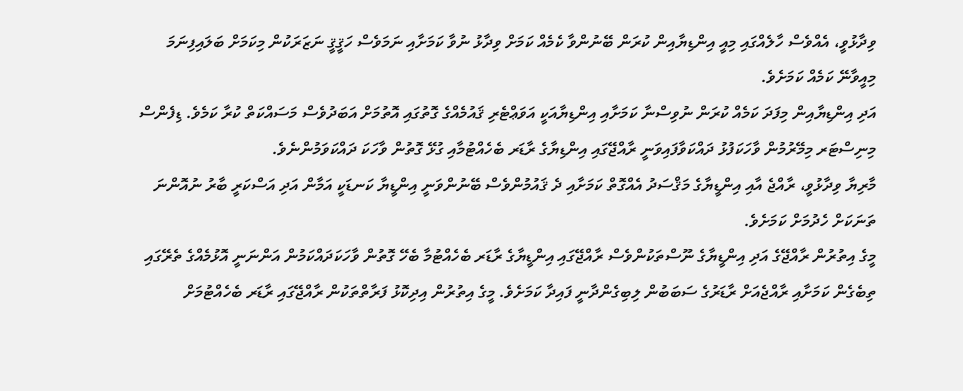ވިދާޅުވީ، އެއްވެސް ހާލެއްގައި މިއީ އިންޑިޔާއިން ކުރަން ބޭނުންވާ ކެމެއް ކަމަށް ވިދާޅު ނުވާ ކަމަށާއި ނަމަވެސް ހަޤީޤީ ނަޒަރަކުން މިކަމަށް ބަލައިފިނަމަ މިއީވާނޭ ކަމެއް ކަމަށެވެ.
އަދި އިންޑިޔާއިން މިފަދަ ކަމެއް ކުރަން ނުވިސްނާ ކަމަށާއި އިންޑިޔާއަކީ އަވަޢްޓެރި ޤައުމެއްގެ ގޮތުގައި އޮތުމަށް އަބަދުވެސް މަސައްކަތް ކުރާ ކަމެވެ. ޑިފެންސް މިނިސްޓަރ މިމޭރުމުން ވާހަކަފުޅު ދައްކަވާފައިވަނީ ރާއްޖޭގައި އިންޑިޔާގެ ރާޑަރ ބެހެއްޓުމާއި ގުޅޭ ގޮތުން ވާހަކަ ދައްކަވަމުންނެވެ.
މާރިޔާ ވިދާޅުވީ، ރާއްޖެ އާއި އިންޑީޔާގެ މަޤްސަދު އެއްގޮތް ކަމަށާއި ދެ ޤައުމުންވެސް ބޭނުންވަނީ އިންޑީޔާ ކަނޑަކީ އަމާން އަދި އަސްކަރީ ބާރު ނުއޮންނަ ތަނަކަށް ހެދުމަށް ކަމަށެވެ.
މީގެ އިތުރުން ރާއްޖޭގެ އަދި އިންޑީޔާގެ ނޫސްތަކުންވެސް ރާއްޖޭގައި އިންޑީޔާގެ ރާޑަރ ބެހެއްޓުމާ ބެހޭ ގޮތުން ވާހަކަދައްކަމުން އަންނަނީ އޮޅުމެއްގެ ތެރޭގައި ތިބެގެން ކަމަށާއި ރާއްޖެއަށް ރާޑަރުގެ ސަބަބުން ލިބިގެންދާނީ ފައިދާ ކަމަށެވެ. މީގެ އިތުރުން އިދިކޮޅު ފަރާތްތަކުން ރާއްޖޭގައި ރާޑަރ ބެހެއްޓުމަށް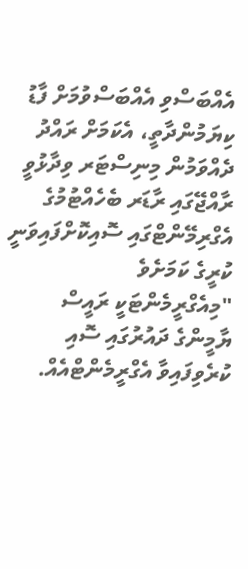އެއްބަސްވި އެއްބަސްވުމަށް ފާޑު ކިޔަމުންދާތީ، އެކަމަށް ރައްދު ދެއްވަމުން މިނިސްޓަރ ވިދާޅުވީ ރާއްޖޭގައި ރާޑަރ ބެހެއްޓުމުގެ އެގްރިމޭންޓްގައި ސޮއިކޮށްފައިވަނީ ކުރީގެ ކަމަށެވެ
"މިއެގްރީމެންޓަކީ ރައީސް ޔާމީންގެ ދައުރުގައި ސޮއި ކުރެވިފައިވާ އެގްރީމެންޓްއެއް.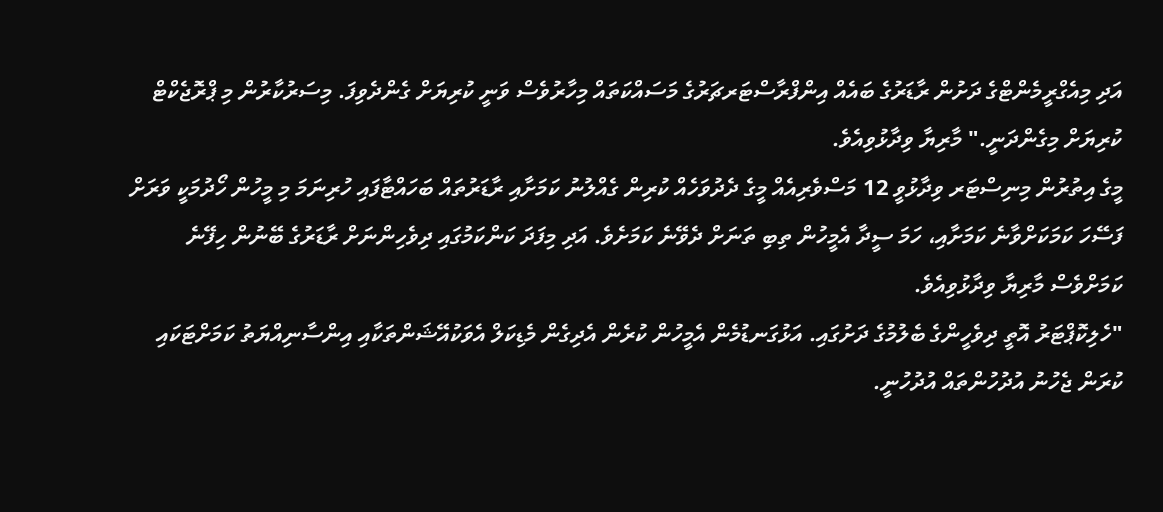އަދި މިއެގްރީމެންޓްގެ ދަށުން ރާޑަރުގެ ބައެއް އިންފްރާސްޓަރޗަރުގެ މަސައްކަތައް މިހާރުވެސް ވަނީ ކުރިޔަށް ގެންދެވިފަ. މިސަރުކާރުން މި ޕްރޮޖެކްޓް ކުރިޔަށް މިގެންދަނީ." މާރިޔާ ވިދާޅުވިއެވެ.
މީގެ އިތުރުން މިނިސްޓަރ ވިދާޅުވީ 12 މަސްވެރިއެއް މީގެ ދެދުވަހެއް ކުރިން ގެއްލުނު ކަމަށާއި ރާޑަރުތައް ބަހައްޓާފައި ހުރިނަމަ މި މީހުން ހޯދުމަކީ ވަރަށް ފަސޭހަ ކަމަކަށްވާނެ ކަމަށާއި، ހަމަ ސީދާ އެމީހުން ތިބި ތަނަށް ދެވޭނެ ކަމަށެވެ. އަދި މިފަދަ ކަންކަމުގައި ދިވެހިންނަށް ރާޑަރުގެ ބޭނުން ހިފޭނެ ކަމަށްވެސް މާރިޔާ ވިދާޅުވިއެވެ.
"ހެލިކޮޕްޓަރު އޮތީ ދިވެހީންގެ ބެލުމުގެ ދަށުގައި. އަޅުގަނޑުމެން އެމީހުން ކުރެން އެދިގެން މެޑިކަލް އެވަކުއޭޝަންތަކާއި އިންސާނިއްޔަތު ކަމަށްޓަކައި ކުރަން ޖެހުނު އުދުހުންތައް އުދުހުނީ.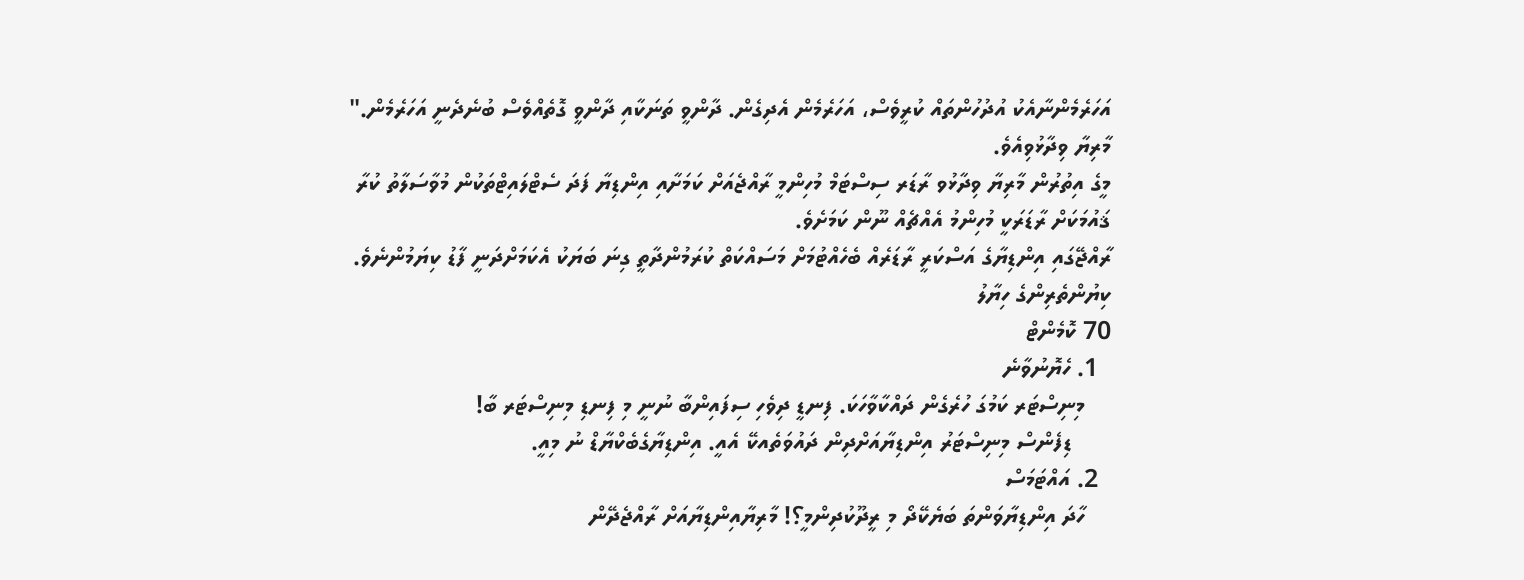އަހަރެމެންނާއެކު އުދުހުންތައް ކުރީވެސް، އަހަރެމެން އެދިގެން. ދާންވީ ތަނަކާއި ދާންވީ ގޮތެއްވެސް ބުނެދެނީ އަހަރެމެން." މާރިޔާ ވިދާޅުވިއެވެ.
މީގެ އިތުރުން މާރިޔާ ވިދާޅުވ ރާޑަރ ސިސްޓަމް މުހިންމީ ރާއްޖެއަށް ކަމަށާއި އިންޑިޔާ ފަދަ ސެޓްލައިޓްތަކުން މުވާސަލާތު ކުރާ ޤައުމަކަށް ރާޑަރަކީ މުހިންމު އެއްޗެއް ނޫން ކަމަށެވެ.
ރާއްޖޭގައި އިންޑިޔާގެ އަސްކަރީ ރާޑަރެއް ބެހެއްޓުމަށް މަސައްކަތް ކުރަމުންދާތީ ގިނަ ބަޔަކު އެކަމަށްދަނީ ފާޑު ކިޔަމުންނެވެ.
ކިޔުންތެރިންގެ ހިޔާލު
70 ކޮމެންޓް
  1. ހެޔޮނުވާނެ
    މިނިސްޓަރ ކަމުގަ ހުރެގެން ދައްކާވާހަކަ. ފިނޑީ ދިވެހި ސިފައިންބާ ނުނީ މި ފިނޑި މިނިސްޓަރ ބާ!
      ޑިފެންސް މިނިސްޓަރު އިންޑިޔާއަށްދިން ދައުވަތެއކޭ އެއީ. އިންޑިޔާގެބެކްޔާޑް ނު މިއީ.
  2. އައްޓަމަސް
    ހާދަ އިންޑިޔާވަންތަ ބަޔެކޭދޯ މި ރީދޫކުދިންމީ؟! މާރިޔާއިންޑިޔާއަށް ރާއްޖެދޭން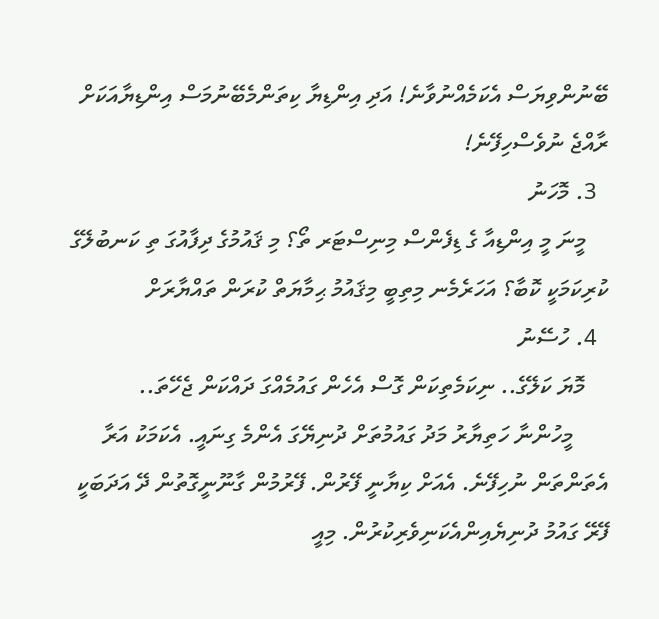ބޭނުންވިޔަސް އެކަމެއްނުވާނެ! އަދި އިންޑިޔާ ކިތަންމެބޭނުމަސް އިންޑިޔާއަކަށް ރާއްޖެ ނުވެސްހިފޭނެ!
  3. މޮހަނު
    މީނަ މީ އިންޑިއާ ގެ ޑިފެންސް މިނިސްޓަރ ތޯ؟ މި ޤައުމުގެ ދިފާއުގަ ތި ކަނބުލޭގެ ކުރިކަމަކީ ކޮބާ؟ އަހަރެމެނ މިތިބީ މިޤައުމު ޙިމާޔަތް ކުރަން ތައްޔާރަށް
  4. ހުސޭނު
    މޮޔަ ކަލޭގެ.. ނިކަމެތިކަން ގޮސް އެހެން ގައުމެއްގަ ދައްކަން ޖެހޭތަ..
      މީހުންނާ ހަތިޔާރު މަދު ގައުމުތަށް ދުނިޔޭގަ އެންމެ ގިނައީ. އެކަމަކު އަރާ އެތަންތަން ނުހިފޭނެ. އެއަށް ކިޔާނީ ފޭރުން. ފޭރުމުން ގާނޫނީގޮތުން ދޭ އަދަބަކީ ފޭރޭ ގައުމު ދުނިޔެއިންއެކަނިވެރިކުރުން. މިއީ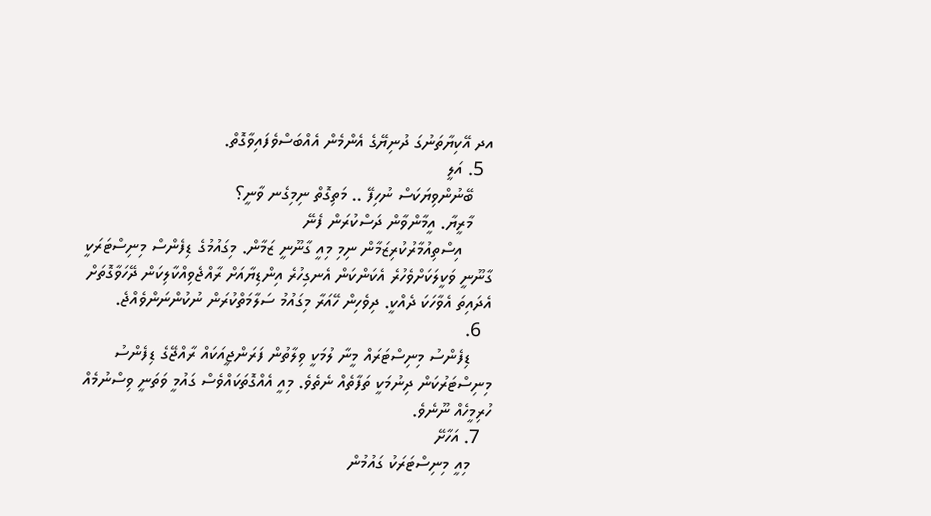އދ އޭކިޔާތަނުގަ ދުނިޔޭގެ އެންމެން އެއްބަސްވެފައިވާގޮތް.
  5. އަލީ
    ބޭނުންވިޔަކަސް ނުހިފޭ .. މަތިގޮތް ނިމިގެނ ވާނީ؟
    މާރީޔާ. އީމާންވާން ދަސްކުރަން ފެނޭ
      އިސްތިއުމާރުކުރިޒަމާން ނިމި މިއީ ގާނޫނީ ޒަމާން. މިގައުމުގެ ޑިފެންސް މިނިސްޓަރަކީ ގާނޫނީ ވަކީލަކަށްވެހުރެ އެކަންކަން އެނގިހުރެ އިންޑިޔާއަށް ރާއްޖެވިއްކާލިކަން ދޭހަވާގޮތަށް އެދައިތަ އެވާހަކަ ދެއްކީ. ދިވެހިން ހޭއަރާ މިގައުމު ސަލާމަތްކުރަން ނުކުންނަންވެއްޖެ.
  6.
    ޑިފެންސު މިނިސްޓަރައް މީނާ ލުމަކީ ވިލާތުން ފަރަންޖީއަކައް ރާއްޖޭގެ ޑިފެންސު މިނިސްޓަރުކަން ދިނުމަކީ ތަފާތެއް ނެތެވެ. މިއީ އެއްގޮތަކައްވެސް ގައުމީ ވަތަނީ ވިސްނުމެއް ހުރިމީހެއް ނޫނެވެ.
  7. އަހާށޭ
    މިއީ މިނިސްޓަރަކު ގައުމުން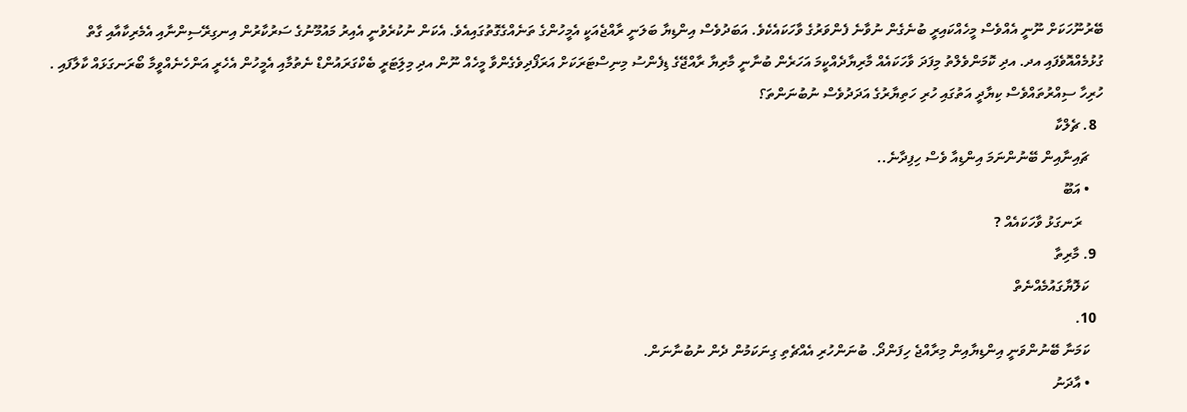ބޭރުނޫހަކަށް ނޫނީ އެއްވެސް މީހެއްކައިރީ ބުނެގެން ނުވާނެ ފެންވަރުގެ ވާހަކައެކެވެ. އަބަދުވެސް އިންޑިޔާ ބަލަނީ ރާއްޖެއަކީ އެމީހުންގެ ތަނެއްގެގޮތުގައިއެވެ. އެކަން ނުކުރެވުނީ އެއިރު މައުމޫނުގެ ސަރުކާރުން އިނގިރޭސިންނާއި އެމެރިކާއާއި ގާތް ގުޅުމެއްއޮވެފައި އދ. އދި ކޮމަންވެލްތު މިފަދަ ވާހަކައެއް މާރިޔާދެއްކީމަ އަހަރެން ބުނާނީ މާރިޔާ ރާއްޖޭގެ ޑިފެންސު މިނިސްޓަރަކަށް އަރަފޯދިވެގެންވާ މީހެއް ނޫން އދި މިލަިޓަރީ ބެކްގަރައުންޑް ނެތުމާއި އެމީހުން އެހެރީ އަންހެނެއްވީމާ ބޯރަނގަޅައް ކާލާފައި . ހުރިހާ ސިއްރުތައްވެސް ކިޔާދީ އަތުގައި ހުރި ހަތިޔާރުގެ އަދަދުވެސް ނުބުނަންތަ؟
  8. ޗެލްކާ
    ޗައިނާއިން ބޭނުންނަމަ އިންޑިއާ ވެސް ހިފިދާނެ..
    • އަބޫ
      ރަނގަޅު ވާހަކައެއް ?
  9. މާރިތާ
    ކަލޮޔާގައުމެއްނެތް
  10.
    ކަމަނާ ބޭނުންވަނީ އިންޑިޔާއިން މިރާއްޖެ ހިފަންދޯ. ބުނަންހުރި އެއްޗެތި ގިނަކަމުން ދެން ނުބުނާނަން.
    • އާދަނު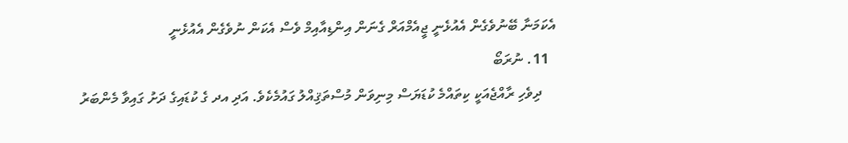އެކަމަނާ ބޭނުވެގެން އެއުޅެނީ ޖީއެމްއަރް ގެނަން އިންޑިއާއިމް ވެސް އެކަން ނުވެގެން އެއުޅެނީ
  11. ނުރަބޯ
    ދިވެހި ރާއްޖެއަކީ ކިތައްމެ ކުޑަޔަސް މިނިވަން މުސްތަޤިއްލު ގައުމެކެވެ. އަދި އދ ގެ ކުޑައިގެ ދަށު ގައިވާ މެންބަރު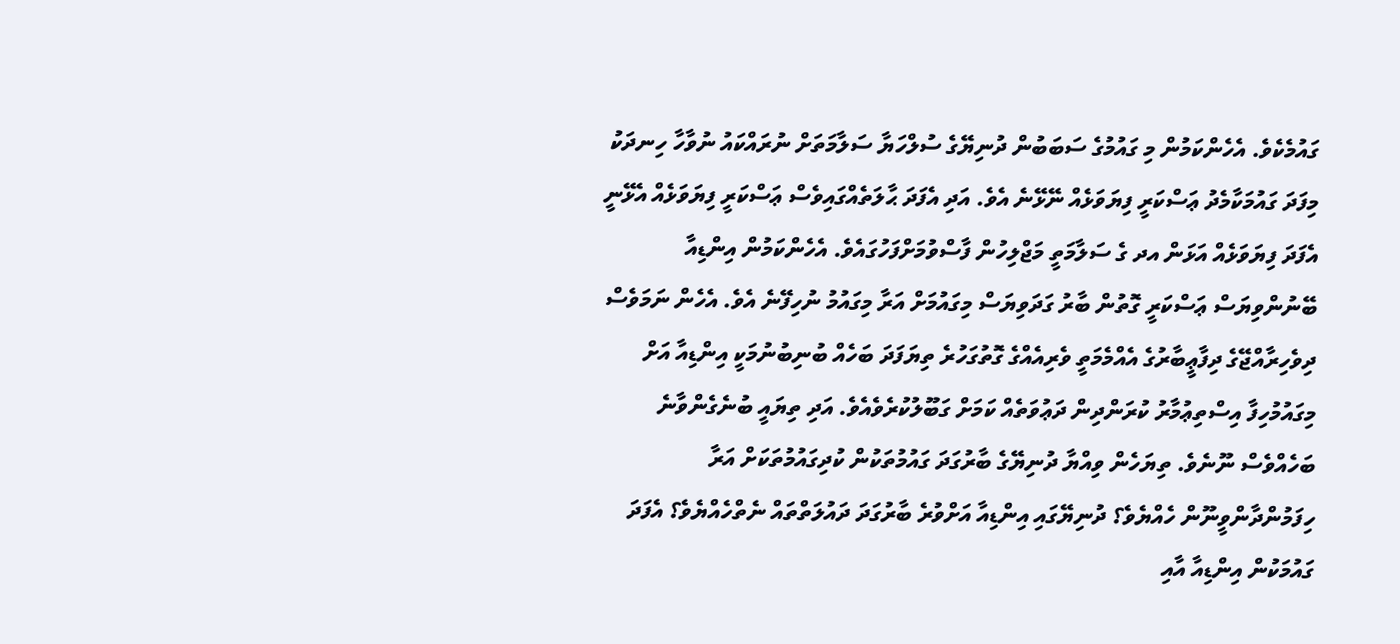ގައުމެކެވެ. އެހެންކަމުން މި ގައުމުގެ ސަބަބުން ދުނިޔޭގެ ސުލްހަޔާ ސަލާމަތަށް ނުރައްކައު ނުވާހާ ހިނދަކު މިފަދަ ގައުމަކާމެދު ޢަސްކަރީ ފިޔަވަޅެއް ނޭޅޭނެ އެވެ. އަދި އެފަދަ ޙާލަތެއްގައިވެސް ޢަސްކަރީ ފިޔަވަޅެއް އެޅޭނީ އެފަދަ ފިޔަވަޅެއް އަޅަން އދ ގެ ސަލާމަތީ މަޖްލިހުން ފާސްވުމަށްފަހުގައެވެ. އެހެންކަމުން އިންޑިއާ ބޭނުންވިޔަސް ޢަސްކަރީ ގޮތުން ބާރު ގަދަވިޔަސް މިގައުމަށް އަރާ މިގައުމު ނުހިފޭނެ އެވެ. އެހެން ނަމަވެސް ދިވެހިރާއްޖޭގެ ދިފާޢީބާރުގެ އެއްމެމަތީ ވެރިއެއްގެ ގޮތުގަހުރެ ތިޔަފަދަ ބަހެއް ބުނިބުނުމަކީ އިންޑިއާ އަށް މިގައުމުހިފާ އިސްތިޢުމާރު ކުރަންދިން ދަޢުވަތެއް ކަމަށް ގަބޫލުކުރެވެއެވެ. އަދި ތިޔައީ ބުނެގެންވާނެ ބަހެއްވެސް ނޫނެވެ. ތިޔަހެން ވިއްޔާ ދުނިޔޭގެ ބާރުގަދަ ގައުމުތަކުން ކުދިގައުމުތަކަށް އަރާ ހިފަމުންދާންވީނޫން ހެއްޔެވެ؟ ދުނިޔޭގައި އިންޑިއާ އަށްވުރެ ބާރުގަދަ ދައުލަތްތައް ނެތްހެއްޔެވެ؟ އެފަދަ ގައުމަކުން އިންޑިއާ އާއި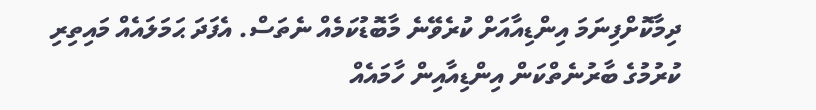ދިމާކޮށްފިނަމަ އިންޑިއާއަށް ކުރެވޭނެ މާބޮޑުކަމެއް ނެތަސް. އެފަދަ ޙަމަލައެއް މައިތިރި ކުރުމުގެ ބާރުނެތްކަން އިންޑިއާއިން ހާމައެއް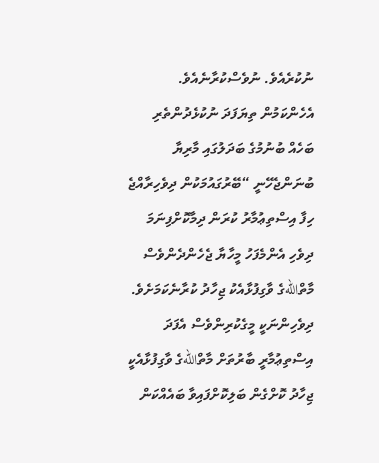ނުކުރެއެވެ. ނުވެސްކުރާނެއެވެ. އެހެންކަމުން ތިޔަފަދަ ނުކުޅެދުންތެރި ބަހެއް ބުނުމުގެ ބަދަލުގައި މާރިޔާ ބުނަންޖެހޭނީ “ބޭރުގައުމަކުން ދިވެހިރާއްޖެ ހިފާ އިސްތިޢުމާރު ކުރަން ދިމާކޮށްފިނަމަ ދިވެހި އެންމެފަހު މީހާޔާ ޖެހެންދެންވެސް މާތްاللهގެ ވާގިފުޅާއެކު ޖިހާދު ކުރާނެކަމަށެވެ. ދިވެހިންނަކީ މީގެކުރިންވެސް އެފަދަ އިސްތިޢުމާރީ ބާރުތަށް މާތްاللهގެ ވާގިފުޅާއެކީ ޖިހާދު ކޮށްގެން ބަލިކޮށްފައިވާ ބައެއްކަން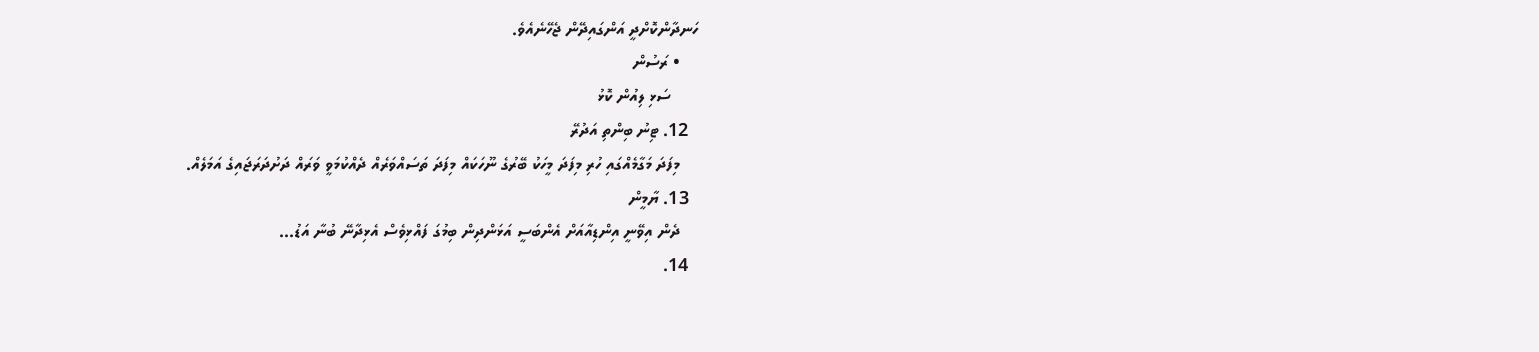ހަނދާންކޮށްދީ އަންގައިދޭން ޖެހޭނެއެވެ.
    • ރަސުން
      ސަޅި ލިއުން ކޮޅު
  12. ޓިނު ބިންތި އަދުރޭ
    މިފަދަ މަގާމެއްގައި ހުރި މިފަދަ މީހަކު ބޭރުގެ ނޫހަކައް މިފަދަ ތަސައްވަރެއް ދެއްކުމަވީ ވަރައް ދަށުދަރަޖައިގެ އަމަލެއް.
  13. ޔާމީން
    ދެން އިވޭނީ އިންޑިއާއަށް އެންބަސީ އަޅަންދިން ބިމުގަ ފައްޅިވެސް އެޅިދާނޭ ބުނާ އަޑު...
  14.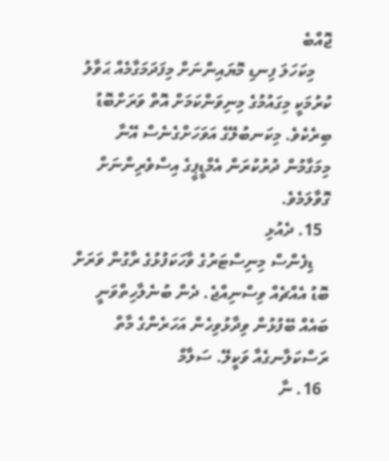ޖޮއްބެ
    މިކަހަލަ ފިނޑި މޮޔައިންނަށް މިފަދަމަގާމެއް ޙަވާލު ކުރުމަކީ މިގައުމުގެ މިނިވަންކަމަށް އޮތް ވަރަށްބޮޑު ބިރެކެވެ. މިކަނބުލޭގެ އަވަހަށްގެނެސް އޭނާ މިމަގާމުން ދުރުކުރަން އެމްޑީޕީގެ އިސްވެރިންނަށް ގޮވާލަމެވެ.
  15. ދެއުޅި
    ޑިފެންސް މިނިސްޓަރުގެ ވާހަކަފުޅުގެ ރާގުން ވަރަށް ބޮޑު އެއްޗެއް ވިސްނިއްޖެ. ދެން ބުނެލާހިތްވަނީ ބައެއް ބޭފުޅުން ވިދާޅުވިހެން އަހަރެންގެ މާތް ރަސްކަލާނގެއާ ވަކީލޭ. ސަލާމް
  16. ނާ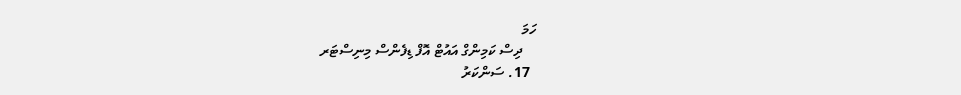ހަމަ
    ދިސް ކަމިންގް އައުޓް އޮފް ޑިފެންސް މިނިސްޓަރ
  17. ސަންކަރު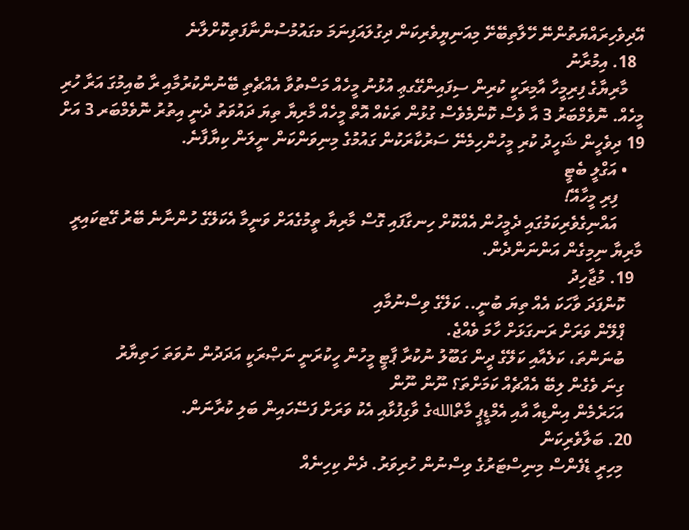އޭދިވެހިރައްޔަތުންނޭ ހޭލާތިބޭށޭ މިއަނިޔީވެރިކަން ދިގުލައަފިނަމަ މގައުމުސުންނާފަތިކޮށްލާނެ
  18. އިމުރާނު
    މާރިޔާގެ ފިރިމީހާ އާމިރަކީ ކުރިން ސިފައިންގޭގޢި އުޅުނު މީހެއް މަސްތުވާ އެއްޗެތި ބޭނުންކުރުމާއި ރާ ބުއިމުގަ އަރާ ހުރި މީހެއް. ނޮވެމްބަރު 3 އާ ވެސް ކޮންމެވެސް ގުޅުން ތަކެއް އޮތް މީހެއް މާރިޔާ ތިޔަ ދައުވަތު ދެނީ އިތުރު ނޮވެމްބަރ 3 އަށް 19 ދިވެހީން ޝަހީދު ކުރި މީހުންހިމެނޭ ސަރުކާރަކުން ގައުމުގެ މިނިވަންކަން ނީލަން ކިޔާފާނެ.
    • އަގްލީ ބެޓީ
      ފިރި މީހާއޭ!
      އައްނިގެވެރިކަމުގައި ދެމީހުން އެއްކޮށް ހިނގާފައި ގޮސް މާރިޔާ ތީމުގެއަށް ވަނީމާ އެކަލޭގެ ހުންނާނެ ބޭރު ގޭޓކައިރީ މާރިޔާ ނިމިގެން އަންނަންދެން.
  19. މުޖާހިދު
    ކޮންފަދަ ވާހަކަ އެއް ތިޔަ ބުނީ.. ކަލޭގެ ވިސްނުމާއި
    ޕްލޭން ވަރަށް ރަނގަޅަށް ހާމަ ވެއްޖެ.
    ބުނަންތަ، ކަލެއާއި ކަލޭގެ ދީން ގަބޫލު ނުކުރާ ޕާޓީ މީހުން ހީކުރަނީ ނަޞްރަކީ އަދަދުން ނުވަތަ ހަތިޔާރު
    ގިނަ ވެގެން ލިބޭ އެއްޗެއް ކަމަށްތަ؟ ނޫން ނޫން
    އަހަރެމެން އިންޑިއާ އާއި އެމްޑީޕީ މާތްاللهގެ ވާގިފުޅާއި އެކު ވަރަށް ފަސޭހައިން ބަލި ކުރާނަން.
  20. ބަލާވެރިކަން
    މިހިރީ ޑެފެންސް މިނިސްޓަރުގެ ވިސްނުން ހުރިވަރު. ދެން ކިހިނެއް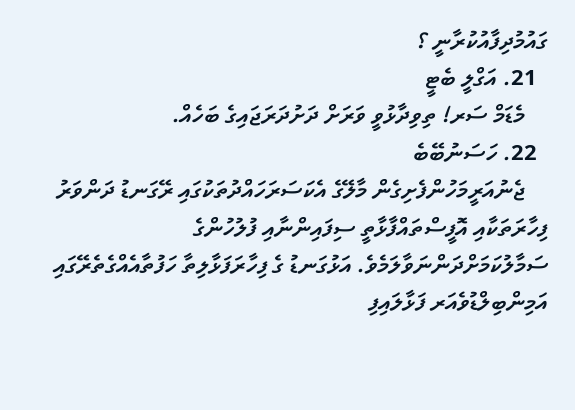ގައުމުދިފާއުކުރާނީ ؟
  21. އަގްލީ ބެޓީ
    މެޑަމް ސަރ! ތިވިދާޅުވީ ވަރަށް ދަށުދަރަޖައިގެ ބަހެއް.
  22. ހަސަނުބޭބެ
    ޖެނުއަރީމަހުންފެށިގެން މާލޭގެ އެކަސަރަހައްދުތަކުގައި ރޭގަނޑު ދަންވަރު ފިހާރަތަކާއި އޮފީސްތައްފާޅާތީ ސިފައިންނާއި ފުލުހުންގެ ސަމާލުކަމަށްދަންނަވާލަމެވެ. އަޅުގަނޑު ގެ ފިހާރަފަޅާލިތާ ހަފުތާއެއްގެތެރޭގައި އަމިންބިލްޑުވެއަރ ފަޅާލައިފި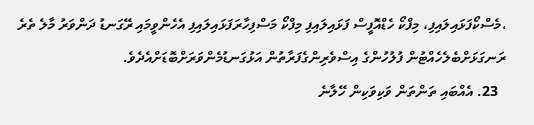،މެސްކޯފަޅައިލައިފި، މިފްކޯ ހެޑްއޮފީސް ފަޅައިލައިފި މިފްކޯ މަސްފިހާރަފަޅައިލައިފި އެހެންވީމައި ރޭގަނޑު ދަންވަރު މާލެ ތެރެ ރަނގަޅަށްބެލެހެއްޓުން ފުލުހުންގެ އިސްވެރިންގެފަރާތުން އަޅުގަނޑުމެންވަރަށްބޮޑަށްއެދެވެ.
  23. އެއްބައި ތަންތަން ވަކިވަކިން ހޭލާނެ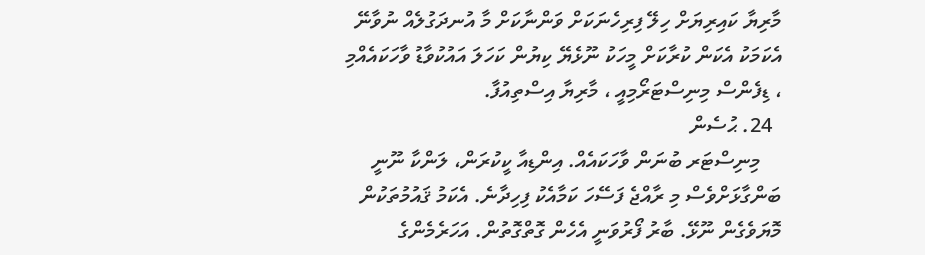މާރިޔާ ކައިރިޔަށް ހިލޭ ފިރިހެނަކަށް ވަންނާކަށް މާ އުނދަގުލެއް ނުވާނޭ އެކަމަކު އެކަން ކުރާކަށް މީހަކު ނޫޅެޔޭ ކިޔުން ކަހަލަ އައުކުވާޑު ވާހަކައެއްމި ، ޑިފެންސް މިނިސްޓަރޯމިއީ ، މާރިޔާ އިސްތިއުފާ.
  24. ޙުސެން
    މިނިސްޓަރ ބުނަން ވާހަކައެއް. އިންޑިއާ ކީކުރަން، ލަންކާ ނޫނީ ބަންގާޅަށްވެސް މި ރާއްޖެ ފަސޭހަ ކަމާއެކު ފިހިދާނެ. އެކަމު ޤައުމުތަކުން މޮޔަވެގެން ނޫޅޭ. ބާރު ފޯރުވަނީ އެހެން ގޮތްގޮތުން. އަހަރެމެންގެ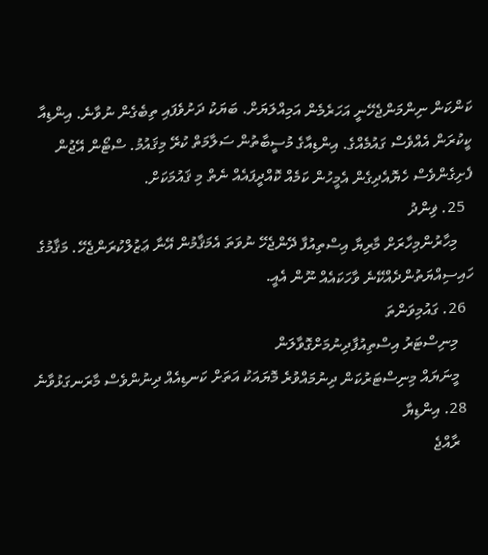ކަންކަން ނިންމަންޖެހޭނީ އަހަރެމެން އަމިއްލަޔަށް. ބަޔަކު ދަށުވެފައި ތިބެގެން ނުވާނެ. އިންޑިއާ ކީކުރަން އެއްވެސް ގައުމެއްގެ. އިންޑިއާގެ މުސީބާތުން ސަލާމަތް ކުރޭ މިޤައުމު. ސްޓޯން އޭޖުން ފެށިގެންވެސް ހެޔޮއެދިގެން އެމީހުން ކަމެއް ކޮއްދީފައެއް ނެތް މި ޤައުމަކަށް.
  25. ޥިންދު
    މިހާރުންމިހާރަށް މާރިޔާ އިސްތިއުފާ ދޭންޖެހޭ ނުވަތަ އެމަޤާމުން އޭނާ ޢަޒުލްކުރަންޖެހޭ. މަޤާމުގެ ހައިސިއްޔަތުންދެއްކޭނެ ވާހަކައެއް ނޫން އެއީ.
  26. ގައުމިވަންތަ
    މިނިސްޓަރު އިސްތިއުފާދިނުމަށްގޮވާލަން
    މީނަޔައް މިނިސްޓަރުކަން ދިނުމައްވުރެ މޮޔައަކު އަތަށް ކަނޑިއެއް ދިނުންވެސް މާރަނގަޅުވާނެ
  28. އިންޑިޔާ
    ރާއްޖެ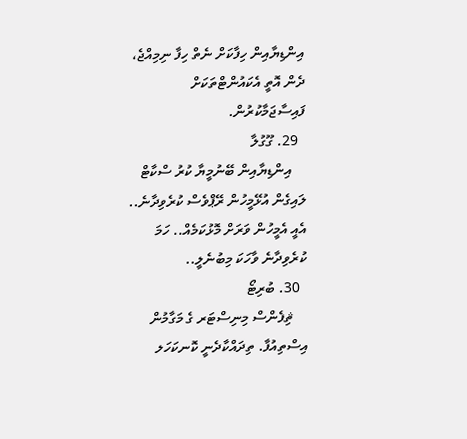އިންޑިޔާއިން ހިފާކަށް ނެތް ހިފާ ނިމިއްޖެ، ދެން އޮތީ އެކައުންޓްތަކަށް ފައިސާޖަމާކުރުން.
  29. ގޫގުލާ
    އިންޑިޔާއިން ބޭނުމީޔާ ކުރު ސްކާޓް ލައިގެން އުޅޭމީހުން ރޭޕްވެސް ކުރެވިދާނެ.. އެއީ އެމީހުން ވަރަށް މޮޅުކަމެއް.. ހަމަ ކުރެވިދާނެ ވާހަކަ މިބުނެލީ..
  30. ބުރިޓޯ
    ޘިފެންސް މިނިސްޓަރ ގެ މަގާމުން އިސްތިއުފާ. ތިދައްކާދެނީ ކޮނކަހަލ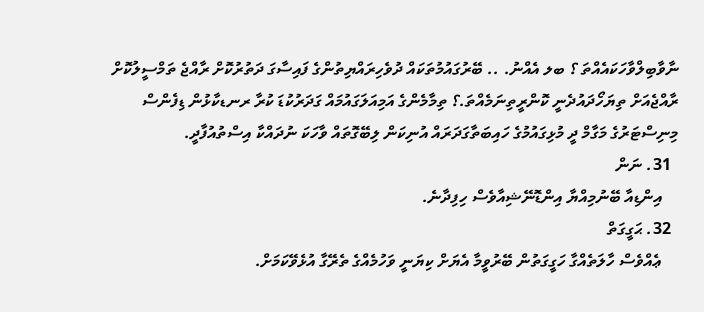ނާވާބިލްވާހަކައެއްތަ ؟ ބލ އެއްނު. .. ބޭރުގައުމުތަކައް ދުވެހިރައްޔިތުންގެ ފައިސާގަ ދަތުރުކޮށް ރާއްޖެ ތަމްސީލުކޮށް ރާއްޖެއަށް ތިޔަހޯދައުދެނީ ކޮންރީތިނަމެއްތަ.؟ ތިމާމެންގެ އަމިއަލަގައުމައް ގަދަރުކުޑަ ކުރާ ރނޑކާޅުން ޑިފެންސް މިނިސްޓަރުގެ މަގާމް ދީ މުޅިގައުމުގެ ހައިބަތާގަދަރައް އުނިކަން ލިބޭގޮތައް ވާހަކަ ނުދައްކާ އިސްތުއުފާދީ.
  31. ނަން
    އިންޑިއާ ބޭނުމިއްޔާ އިންޑޮނޭޝިއާވެސް ހިފިދާނެ.
  32. ޙަގީގަތް
    ޢެއްވެސް ހާލަތެއްގާ ހަގީގަތުން ބޭރުވީމާ އެޔަށް ކިޔަނީ ވަހުމެއްގެ ތެރޭގާ އުޅެވޭކަމަށް.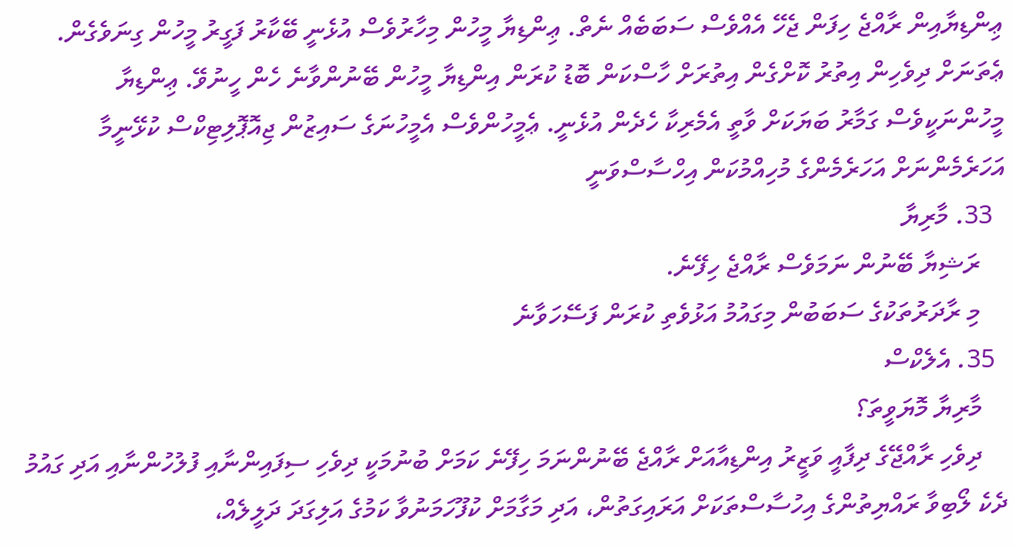ޢިންޑިޔާއިން ރާއްޖެ ހިފަން ޖެހޭ އެއްވެސް ސަބަބެއް ނެތް. ޢިންޑިޔާ މީހުން މިހާރުވެސް އުޅެނީ ބޭކާރު ފަގީރު މީހުން ގިނަވެގެން. ޢެތަނަށް ދިވެހިން އިތުރު ކޮށްގެން އިތުރަށް ހާސްކަން ބޮޑު ކުރަން އިންޑިޔާ މީހުން ބޭނުންވާނެ ހެން ހީނުވޭ. ޢިންޑިޔާ މީހުންނަކީވެސް ގަމާރު ބަޔަކަށް ވާތީ އެމެރިކާ ހެދެން އުޅެނީ. ޢެމީހުންވެސް އެމީހުނަގެ ސައިޒުން ޖިއޮޕޮލިޓިކްސް ކުޅޭނީމާ އަހަރެމެންނަށް އަހަރެމެންގެ މުހިއްމުކަން އިހްސާސްވަނީ
  33. މާރިޔާ
    ރަޝިޔާ ބޭނުން ނަމަވެސް ރާއްޖެ ހިފޭނެ.
    މި ރާދަރުތަކުގެ ސަބަބުން މިގައުމު އަޅުވެތި ކުރަން ފަސޭހަވާނެ
  35. އެލެކްސް
    މާރިޔާ މޮޔަވީތަ؟
    ދިވެހި ރާއްޖޭގެ ދިފާއީ ވަޒީރު އިންޑިއާއަށް ރާއްޖެ ބޭނުންނަމަ ހިފޭނެ ކަމަށް ބުނުމަކީ ދިވެހި ސިފައިންނާއި ފުލުހުންނާއި އަދި ގައުމު ދެކެ ލޯބިވާ ރައްޔިތުންގެ އިހުސާސްތަކަށް އަރައިގަތުން، އަދި މަގާމަށް ކުފޫހަމަނުވާ ކަމުގެ އަލިގަދަ ދަލީލެއް،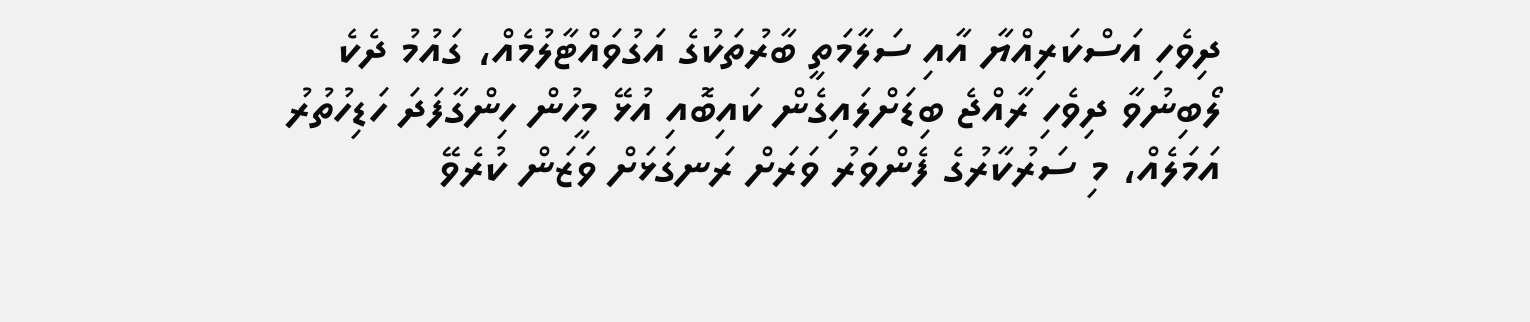ދިވެހި އަސްކަރިއްޔާ އާއި ސަލާމަތީ ބާރުތަކުގެ އަގުވައްޓާލުމެއް، ގައުމު ދެކެ ލޯބިނުވާ ދިވެހި ރާއްޖެ ބިޑަށްލައިގެން ކައިބޮއި އުޅޭ މީހުން ހިންގާފަދަ ހަޑިހުތުރު އަމަލެއް، މި ސަރުކާރުގެ ފެންވަރު ވަރަށް ރަނގަޅަށް ވަޒަން ކުރެވޭ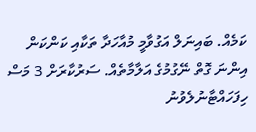ކަމެއް. ބައިނަލް އަގުވާމީ މުއާހަދާ ތަކާއި ކަންކަން އިންނަ ގޮތް ނޭގުމުގެ އަލާމާތެއް. ސަރުކާރަށް 3 މަސް ހިފަހައްޓާނުލެވުނު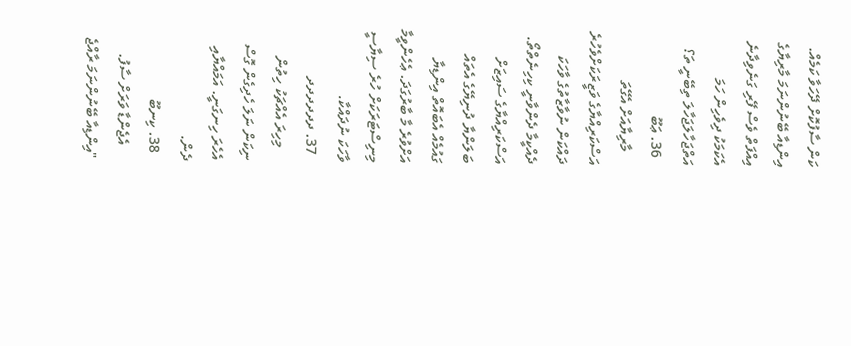ކަން ސާފުކޮށް ދޭހަވާ ކަމެއް. އިންޑިއާ ބޭނުންނަމަ މާރިޔާގެ އިއްފަތް ވެސް ފޭރި ގަނެވިދާނެ އެކަމަކު ދިވެހިން ހަމަ އަތްޖަހާލަޖަހާލަ ތިބޭނީ ތަ؟
  36. ޢަބޫ
    މާރިޔާއަށް އެގޭތަ އަސްކަރިއްޔާގެ ވަޒީރަކަށްވެހުރެ ދައްކަން ނުވާޒާތުގެ ވާހަކަ ދެއްކީމާ ދެންވާނީ ކިހިނެތްތޯ. އަސްކަރިއްޔާގެ ސައިޒަށް ބަލަންޔާ ދުނިޔޭގެ އެތައް ގައުމެއް އެބައޮތް އިންޑިޔާ އަށްވުރެ މާ ބާރުގަދަ. ޢެހެންވީމާ މިނިސްޓަރަކަށް ހުރެ ސިޔާސީ ވާހަކަ ނުދައްކާ.
  37. ދދދދދދ
    މިހިރަ އެއްޗަކު ހިތުން ނިކަން ނަލަ ހެދިގެން ގޮސް އެހެރަ ހިނގަނީ. އަމައްޔާއި ދެން.
  38. ކިނބޫ
    އެޖެންޑާ ވަރަށް ސާފު. "އިންޑިއާ ބޭނުންނަމަ ރާއްޖެ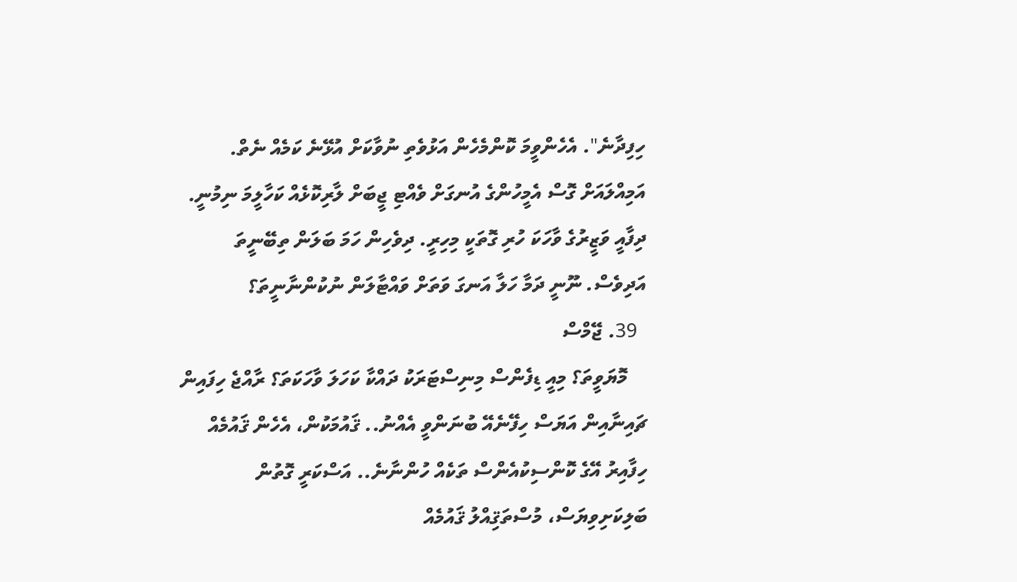ހިފިދާނެ". އެހެންވީމަ ކޮންމެހެން އަޅުވެތި ނުވާކަށް އުޅޭނެ ކަމެއް ނެތް. އަމިއްލައަށް ގޮސް އެމީހުންގެ އުނގަށް ވެއްޓި ޖީބަށް ލާރިކޮޅެއް ކަހާލީމަ ނިމުނީ. ދިފާއީ ވަޒީރުގެ ވާހަކަ ހުރި ގޮތަކީ މިހިރީ. ދިވެހިން ހަމަ ބަލަން ތިބޭނީތަ އަދިވެސް. ނޫނީ ދަމާ ހަލާ އަނގަ ވަތަށް ވައްޓާލަން ނުކުންނާނީތަ؟
  39. ޖޭމްސް
    މޮޔަވީތަ؟ މިއީ ޑިފެންސް މިނިސްޓަރަކު ދައްކާ ކަހަލަ ވާހަކަތަ؟ ރާއްޖެ ހިފައިން ޗައިނާއިން އަޔަސް ހިފޭނެއޭ ބުނަންވީ އެއްނު.. ޤައުމަކުން، އެހެން ޤައުމެއް ހިފާއިރު އޭގެ ކޮންސިކުއެންސް ތަކެއް ހުންނާނެ.. އަސްކަރީ ގޮތުން ބަލިކަށިވިޔަސް، މުސްތަޤިއްލު ޤައުމެއް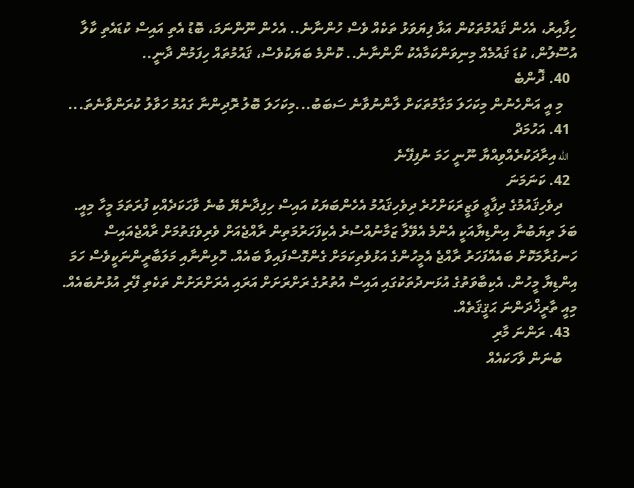ހިފާއިރު، އެހެން ޤައުމުތަކުން އަޅާ ފިޔަވަޅު ތަކެއް ވެސް ހުންނާނެ.. އެހެން ނޫންނަމަ، ބޮޑު އެތި އައިސް ކުޑައެތި ކާލާ އުސޫލުން، ކުޑަ ޤައުމެއް މިނިވަންކަމާއެކު ނޯންނާނެ.. ކޮންމެ ބަޔަކުވެސް، ޤައުމުތައް ހިފަމުން ދާނީ..
  40. ޛޮންބެ
    މި އީ އަންހެނުން މިކަހަލަ މަގާމުތަކަށް ލާންނުވާނެ ސަބަބު...މިކަހަލަ ބޮލު ރޮދިންނާ ގައުމު ހަވާލު ކުރަންވާނެތަ...
  41. އަހުމަދް
    الله އިރާދަކުރެއްވިއްޔާ ނޫނީ ހަމަ ނުފިފޭނެ
  42. ކަނަމަނަ
    ދިވެހިޤައުމުގެ ދިފާޢީ ވަޒީރަކަށްހުރެ ދިވެހިޤައުމު އެހެންބަޔަކު އައިސް ހިފިދާނެޔޭ ބުނެ ވާހަކަދެއްކި ފުރަތަމަ މީހާ މިއީ. ބަލަ ތިޔަބުނާ އިންޑިޔާއަކީ އެންމެ އެވޭލާ ޒަމާނުއްސުރެ އެކިފަހަރުމަތިން ރާއްޖެއަށް ވެރިވެގަތުމަށް ރާއްޖެއައިސް ހަނގުރާމަކޮށް ބައެއްފަހަރު ރާއްޖެ އެމީހުންގެ އަޅުވެތިކަމަށް ގެންގޮސްފައިވާ ބައެއް. ހޮޅިންނާއި މަލަބާރީންނަކީވެސް ހަމަ އިންޑިޔާ މީހުން. އެކިބާވަތުގެ އުޅަނދުތަކުގައި އައިސް އުތުރުގެ ރަށްރަށަށް އަރައި އެރަށްރަށުން ތަކެތި ފޭރި އުޅުނުބައެއް. މިއީ ތާރީޚްދަންނަ ޙަޤީޤަތެއް.
  43. ރަންނަ މާރި
    ބުނަން ވާހަކައެއް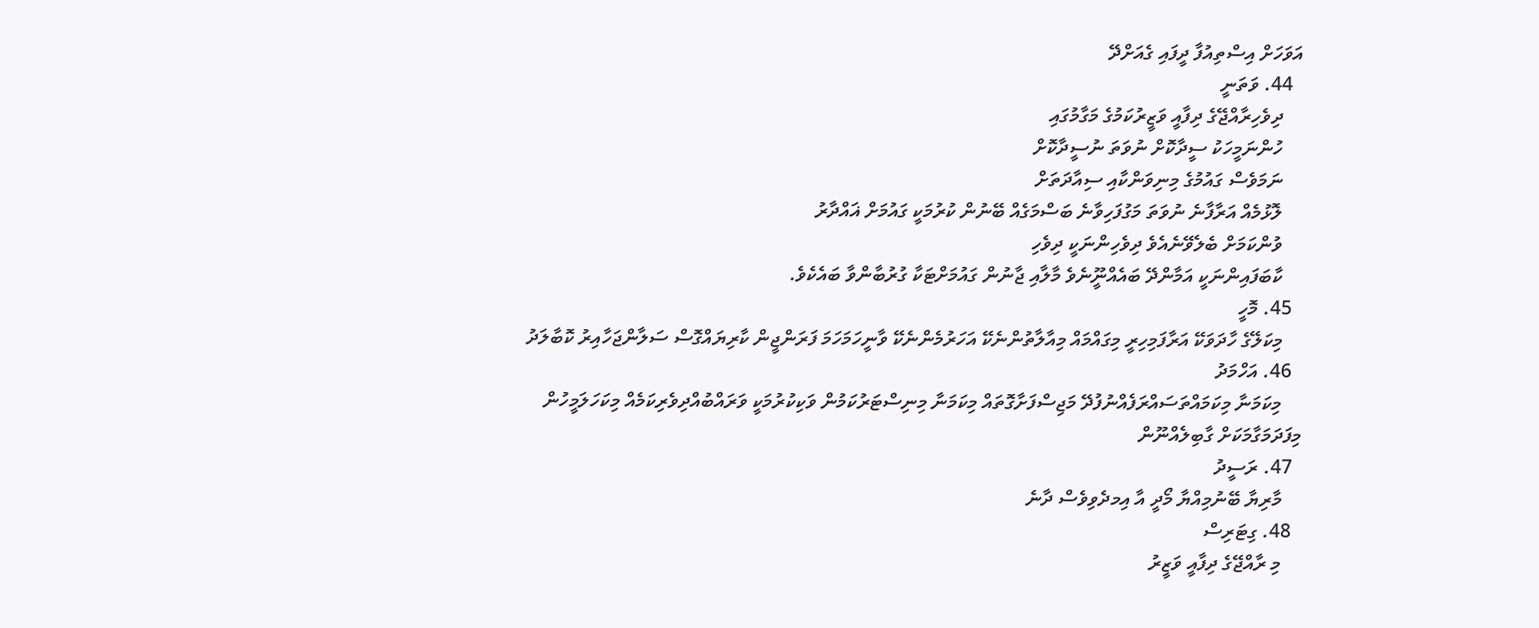އަވަހަށް އިސްތިއުފާ ދީފައި ގެއަށްދޭ
  44. ވަތަނީ
    ދިވެހިރާއްޖޭގެ ދިފާއީ ވަޒީރުކަމުގެ މަގާމުގައި
    ހުންނަމީހަކު ސީދާކޮށް ނުވަތަ ނުސީދާކޮށް
    ނަމަވެސް ގައުމުގެ މިނިވަންކާއި ސިއާދަތަށް
    ލޮޅުމެއް އަރާފާނެ ނުވަތަ މަގުފަހިވާނެ ބަސްމަގެއް ބޭނުން ކުރުމަކީ ގައުމަށް ޣައްދާރު
    ވުންކަމަށް ބެލެވޭނެއެވެ ދިވެހިންނަކީ ދިވެހި
    ކާބަފައިންނަކީ އަމާންދޭ ބައެއްނީޫނެވެ މާލާއި ޖާނުން ގައުމަށްޓަކާ ގުރުބާންވާ ބައެކެވެ.
  45. މޮހީ
    މިކަލޭގެ ހާދަވަކޭ އަރާފަމިހިރީ މިގައްމައް މިއާލާތުންނެކޭ އަހަރުމެންނެކޭ ވާނީހަމަހަމަ ފަރަންޖީން ކާރިޔައްގޮސް ސަލާންޖަހާއިރު ކޮބާލަދު
  46. އަހްމަދު
    މިކަމަނާ މިކަމައްތަސައްރަފެއްނުފުދޭ މަޖިސްފަށާގޮތައް މިކަމަނާ މިނިސްޓަރުކަމުން ވަކިކުރުމަކީ ވަރައްބުއްދިވެރިކަމެއް މިކަހަލަމީހުން މިފަދަމަގާމަކަށް ގާބިލެއްނޫން
  47. ރަސީދު
    މާރިޔާ ބޭނުމިއްޔާ މޯދީ އާ އިމދެވިވެސް ދާނެ
  48. ގިޓަރިސް
    މި ރާއްޖޭގެ ދިފާއީ ވަޒީރު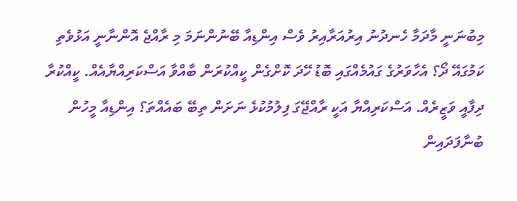މިބުނަނީ މާދަމާ ހެނދުނު އިރުއަރާއިރު ވެސް އިންޑިއާ ބޭނުންނަމަ މި ރާއްޖެ އޮންނާނީ އަޅުވެތި ކަމުގައޭ ދޯ؟ އެހާވަރުގެ ގައުމެއްގައި ބޮޑު ހޭދަ ކޮށްގެން ކީއްކުރަން ބާއްވާ އަސްކަރިއްޔާއެއް. ކީއްކުރާ ދިފާއީ ވަޒީރެއް. އަސްކަރިއްޔާ އަކީ ރާއްޖޭގަ ފިލުމުކުޅެ ނަށަން ތިބޭ ބައެއްތަ؟ އިންޑިއާ މީހުން ބުނާފަދައިން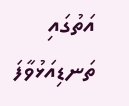އަތުގައި ތަނޑިއަޅުވާފަ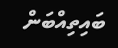ބައިތިއްބަން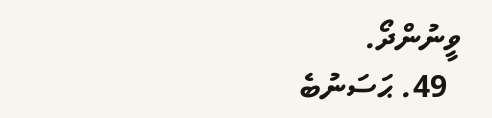ވީނުންދޯ.
  49. ޙަސަނުބެ